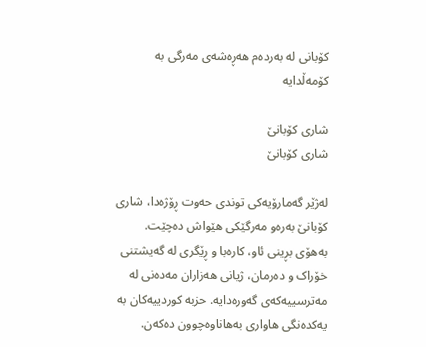کۆبانی لە بەردەم هەڕەشەی مەرگی بە کۆمەڵدایە

شاری کۆبانێ
شاری کۆبانێ

لەژێر گەمارۆیەکی توندی حەوت ڕۆژەدا، شاری کۆبانێ بەرەو مەرگێکی هێواش دەچێت. بەهۆی بڕینی ئاو، کارەبا و ڕێگری لە گەیشتنی خۆراک و دەرمان، ژیانی هەزاران مەدەنی لە مەترسییەکەی گەورەدایە. حزبە کوردییەکان بە یەکدەنگی هاواری بەهاناوەچوون دەکەن.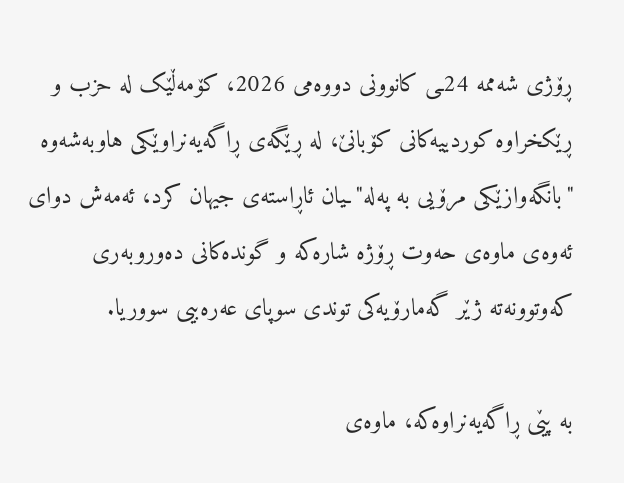ڕۆژی شەممە 24ـی کانوونی دووەمی 2026، کۆمەڵێک لە حزب و ڕێکخراوە کوردییەکانی کۆبانێ، لە ڕێگەی ڕاگەیەنراوێکی هاوبەشەوە "بانگەوازێکی مرۆیی بە پەلە"ـیان ئاڕاستەی جیهان کرد، ئەمەش دوای ئەوەی ماوەی حەوت ڕۆژە شارەکە و گوندەکانی دەوروبەری کەوتوونەتە ژێر گەمارۆیەکی توندی سوپای عەرەبیی سووریا.

بە پێی ڕاگەیەنراوەکە، ماوەی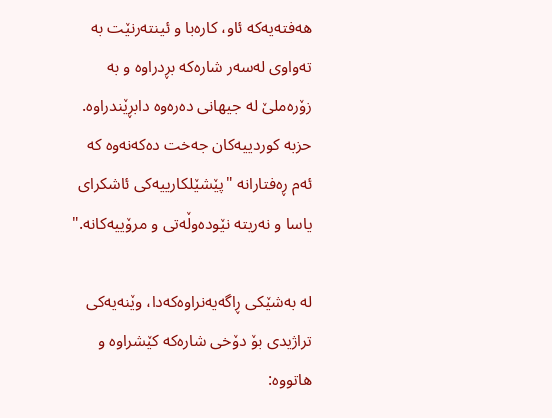هەفتەیەکە ئاو، کارەبا و ئینتەرنێت بە تەواوی لەسەر شارەکە بڕدراوە و بە زۆرەملێ لە جیهانی دەرەوە دابڕێندراوە. حزبە کوردییەکان جەخت دەکەنەوە کە ئەم ڕەفتارانە "پێشێلکارییەکی ئاشکرای یاسا و نەریتە نێودەوڵەتی و مرۆییەکانە."

لە بەشێکی ڕاگەیەنراوەکەدا، وێنەیەکی تراژیدی بۆ دۆخی شارەکە کێشراوە و هاتووە: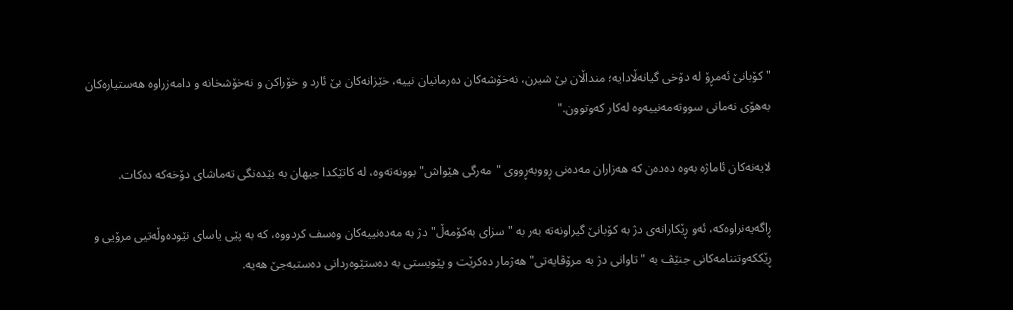"کۆبانێ ئەمڕۆ لە دۆخی گیانەڵادایە؛ منداڵان بێ شیرن، نەخۆشەکان دەرمانیان نییە، خێزانەکان بێ ئارد و خۆراکن و نەخۆشخانە و دامەزراوە هەستیارەکان بەهۆی نەمانی سووتەمەنییەوە لەکار کەوتوون."

لایەنەکان ئاماژە بەوە دەدەن کە هەزاران مەدەنی ڕووبەڕووی "مەرگی هێواش" بوونەتەوە، لە کاتێکدا جیهان بە بێدەنگی تەماشای دۆخەکە دەکات.

ڕاگەیەنراوەکە، ئەو ڕێکارانەی دژ بە کۆبانێ گیراونەتە بەر بە "سزای بەکۆمەڵ" دژ بە مەدەنییەکان وەسف کردووە، کە بە پێی یاسای نێودەوڵەتیی مرۆیی و ڕێککەوتننامەکانی جنێڤ بە "تاوانی دژ بە مرۆڤایەتی" هەژمار دەکرێت و پێویستی بە دەستێوەردانی دەستبەجێ هەیە.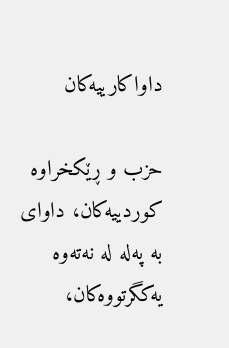داواکارییەکان

حزب و ڕێکخراوە کوردییەکان، داوای بە پەلە لە نەتەوە یەکگرتووەکان،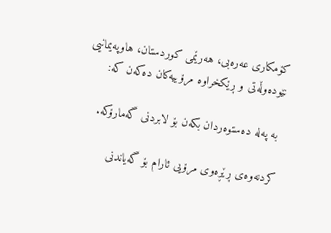کۆمکاری عەرەبی، هەرێمی کوردستان، هاوپەیمانیی نێودەوڵەتی و ڕێکخراوە مرۆییەکان دەکەن کە:

 بە پەلە دەستوەردان بکەن بۆ لابردنی گەمارۆکە.

کردنەوەی ڕێڕەوی مرۆیی ئارام بۆ گەیاندنی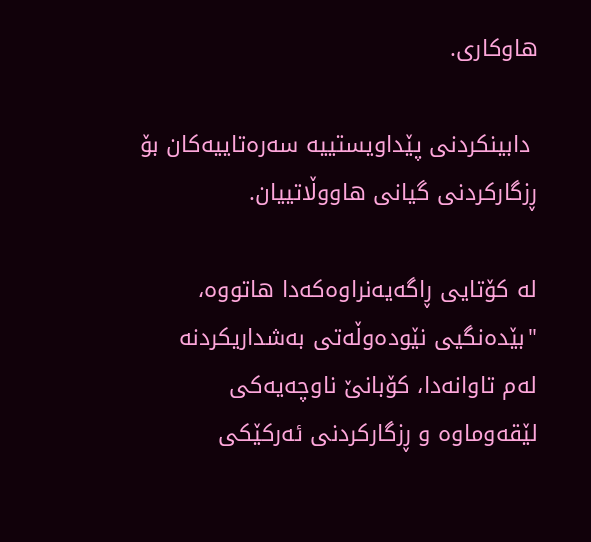هاوکاری.

 دابینکردنی پێداویستییە سەرەتاییەکان بۆ ڕزگارکردنی گیانی هاووڵاتییان.

لە کۆتایی ڕاگەیەنراوەکەدا هاتووە، "بێدەنگیی نێودەوڵەتی بەشداریکردنە لەم تاوانەدا، کۆبانێ ناوچەیەکی لێقەوماوە و ڕزگارکردنی ئەرکێکی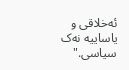ئەخلاقی و یاساییە نەک سیاسی."